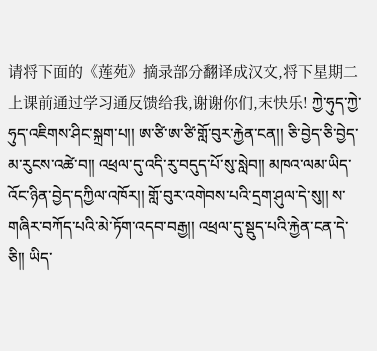请将下面的《莲苑》摘录部分翻译成汉文,将下星期二上课前通过学习通反馈给我,谢谢你们,末快乐! ཀྱེ་ཧུད་ཀྱེ་ཧུད་འཇིགས་ཤིང་སྐྲག་པ།། ཨ་ཙི་ཨ་ཙི་གློ་བུར་རྐྱེན་ངན།། ཅི་བྱེད་ཅི་བྱེད་མ་རུངས་འཚེ་བ།། འཕྲལ་དུ་འདི་རུ་བདུད་པོ་སུ་སླེབ།། མཁའ་ལམ་ཡིད་འོང་ཉིན་བྱེད་དཀྱིལ་འཁོར།། གློ་བུར་འགེབས་པའི་དྲག་ཤུལ་དེ་སུ།། ས་གཞིར་བཀོད་པའི་མེ་ཏོག་འདབ་བརྒྱ།། འཕྲལ་དུ་སྡུད་པའི་རྐྱེན་ངན་དེ་ཅི།། ཡིད་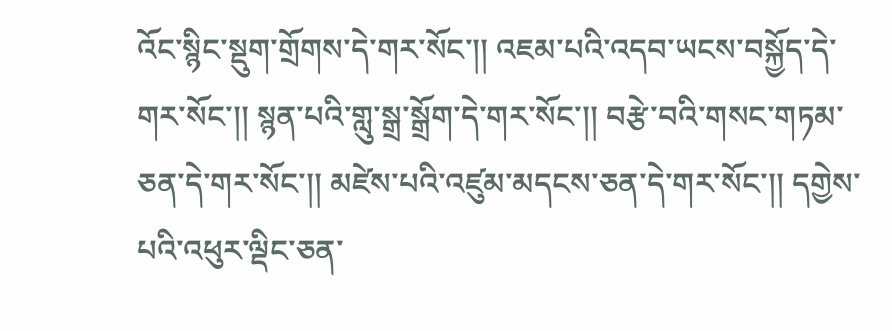འོང་སྙིང་སྡུག་གྲོགས་དེ་གར་སོང་།། འཇམ་པའི་འདབ་ཡངས་བསྐྱོད་དེ་གར་སོང་།། སྙན་པའི་གླུ་སྒྲ་སྒྲོག་དེ་གར་སོང་།། བརྩེ་བའི་གསང་གཏམ་ཅན་དེ་གར་སོང་།། མཛེས་པའི་འཛུམ་མདངས་ཅན་དེ་གར་སོང་།། དགྱེས་པའི་འཕུར་ལྡིང་ཅན་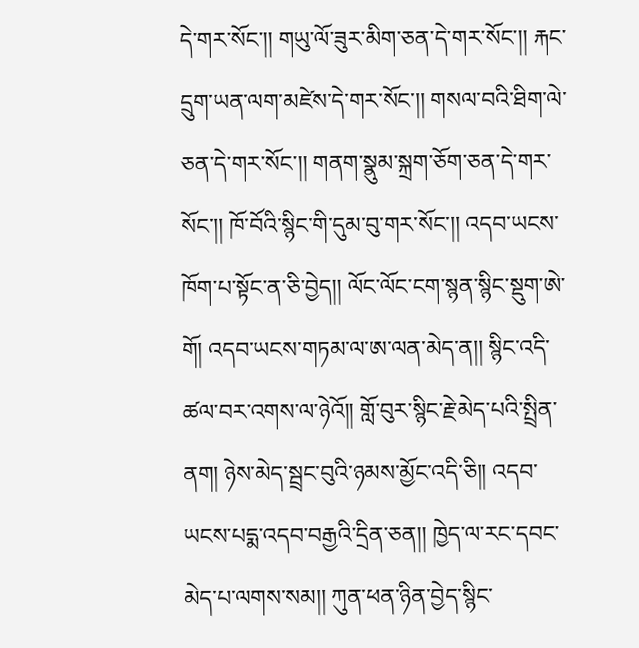དེ་གར་སོང་།། གཡུ་ལོ་ཟུར་མིག་ཅན་དེ་གར་སོང་།། རྐང་དྲུག་ཡན་ལག་མཛེས་དེ་གར་སོང་།། གསལ་བའི་ཐིག་ལེ་ཅན་དེ་གར་སོང་།། གནག་སྣུམ་སྐྲག་ཅོག་ཅན་དེ་གར་སོང་།། ཁོ་བོའི་སྙིང་གི་དུམ་བུ་གར་སོང་།། འདབ་ཡངས་ཁོག་པ་སྟོང་ན་ཅི་བྱེད།། ལོང་ལོང་ངག་སྙན་སྙིང་སྡུག་ཨེ་གོ། འདབ་ཡངས་གཏམ་ལ་ཨ་ལན་མེད་ན།། སྙིང་འདི་ཚལ་བར་འགས་ལ་ཉེའོ།། གློ་བུར་སྙིང་རྗེ་མེད་པའི་སྤྲིན་ནག། ཉེས་མེད་སྦྲང་བུའི་ཉམས་མྱོང་འདི་ཅི།། འདབ་ཡངས་པདྨ་འདབ་བརྒྱའི་དྲིན་ཅན།། ཁྱེད་ལ་རང་དབང་མེད་པ་ལགས་སམ།། ཀུན་ཕན་ཉིན་བྱེད་སྙིང་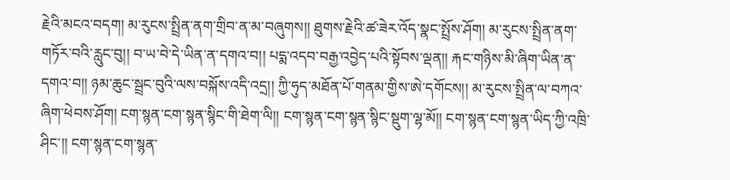རྗེའི་མངའ་བདག། མ་རུངས་སྤྲིན་ནག་གྲིབ་ན་མ་བཞུགས།། ཐུགས་རྗེའི་ཚ་ཟེར་འོད་སྣང་སྤྲོས་ཤོག། མ་རུངས་སྤྲིན་ནག་གཏོར་བའི་རླུང་བུ།། བ་ཡ་བེ་དེ་ཡིན་ན་དགའ་བ།། པདྨ་འདབ་བརྒྱ་འབྱེད་པའི་སྟོབས་ལྡན།། རྐང་གཉིས་མི་ཞིག་ཡིན་ན་དགའ་བ།། ཉམ་ཆུང་སྦྲང་བུའི་ལས་བསྐོས་འདི་འདྲ།། ཀྱི་ཧུད་མཐོན་པོ་གནམ་གྱིས་ཨེ་དགོངས།། མ་རུངས་སྤྲིན་ལ་བཀའ་ཞིག་ཕེབས་ཤོག། ངག་སྙན་ངག་སྙན་སྙིང་གི་ཐེག་ལི།། ངག་སྙན་ངག་སྙན་སྙིང་སྡུག་ལྷ་མོ།། ངག་སྙན་ངག་སྙན་ཡིད་ཀྱི་འཁྲི་ཤིང་།། ངག་སྙན་ངག་སྙན་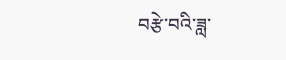བརྩེ་བའི་ཟླ་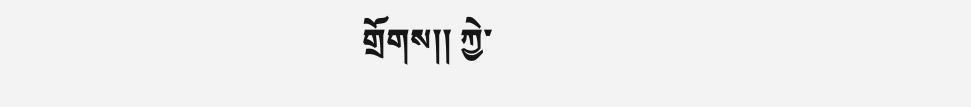གྲོགས།། ཀྱེ་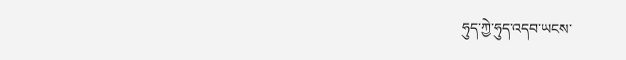ཧུད་ཀྱེ་ཧུད་འདབ་ཡངས་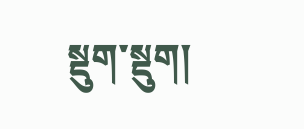སྡུག་སྡུག།